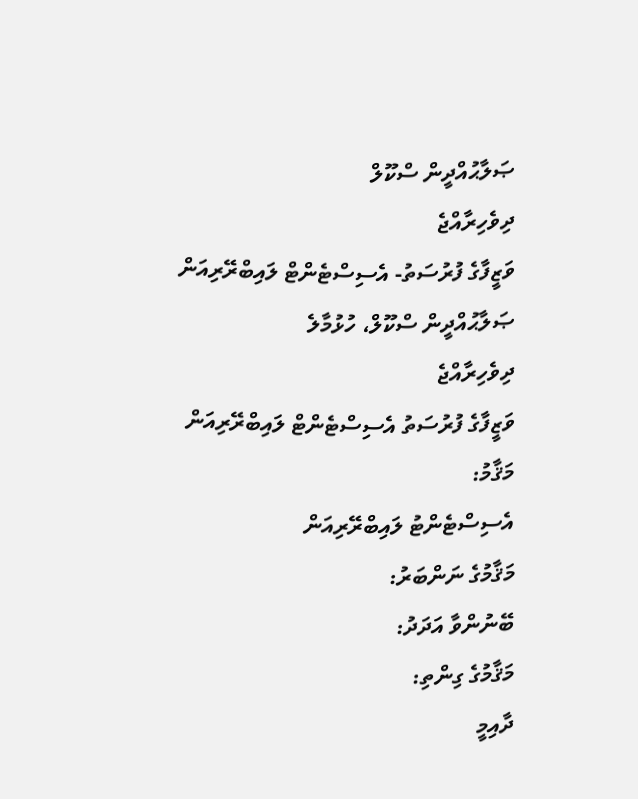ޞަލާޙުއްދީން ސްކޫލް
ދިވެހިރާއްޖެ
ވަޒީފާގެ ފުރުސަތު- އެސިސްޓެންޓް ލައިބްރޭރިއަން
ޞަލާޙުއްދީން ސްކޫލް، ހުޅުމާލެ
ދިވެހިރާއްޖެ
ވަޒީފާގެ ފުރުސަތު އެސިސްޓެންޓް ލައިބްރޭރިއަން
މަޤާމު:
އެސިސްޓެންޓު ލައިބްރޭރިއަން
މަޤާމުގެ ނަންބަރު:
ބޭނުންވާ އަދަދު:
މަޤާމުގެ ގިންތި:
ދާއިމީ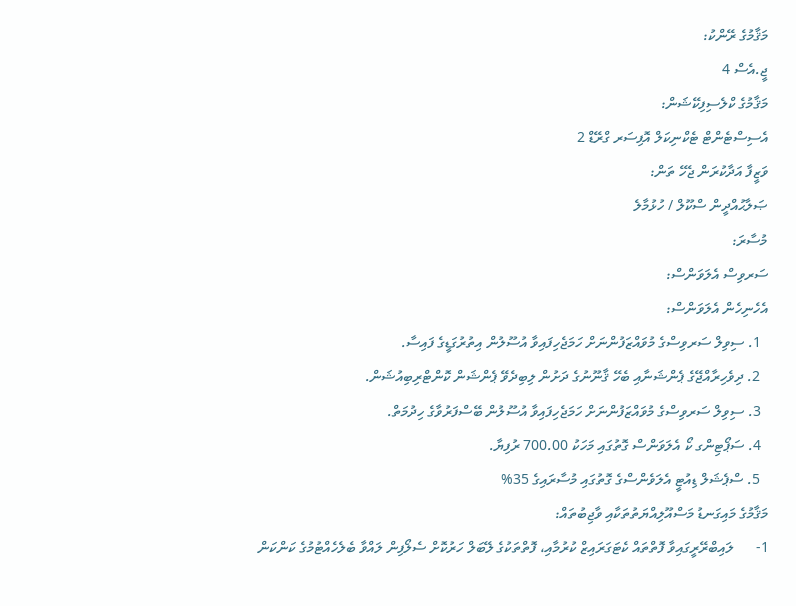މަޤާމުގެ ރޭންކު:
ޖީ.އެސް 4
މަޤާމުގެ ކްލެސިފިކޭޝަން:
އެސިސްޓެންޓް ޓެކްނިކަލް އޮފިސަރ ގްރޭޑް 2
ވަޒީފާ އަދާކުރަން ޖެހޭ ތަން:
ޞަލާޙުއްދީން ސްކޫލް / ހުޅުމާލެ
މުސާރަ:
ސަރވިސް އެލަވަންސް:
އެހެނިހެން އެލަވަންސް:
  1. ސިވިލް ސަރވިސްގެ މުވައްޒަފުންނަށް ހަމަޖެހިފައިވާ އުސޫލުން އިތުރުގަޑީގެ ފައިސާ.
  2. ދިވެހިރާއްޖޭގެ ޕެންޝަނާއި ބެހޭ ޤާނޫނުގެ ދަށުން ލިބިދެވޭ ޕެންޝަން ކޮންޓްރިބިއުޝަން.
  3. ސިވިލް ސަރވިސްގެ މުވައްޒަފުންނަށް ހަމަޖެހިފައިވާ އުސޫލުން ބޭސްފަރުވާގެ ހިދުމަތް.
  4. ސަޕޯޓިންގ ކޯ އެލަވަންސް ގޮތުގައި މަހަކު 700.00 ރުފިޔާ.
  5. ސްޕެޝަލް ޑިއުޓީ އެލަވެންސްގެ ގޮތުގައި މުސާރައިގެ 35%
މަޤާމުގެ މައިގަނޑު މަސްއޫލިއްޔަތުތަކާއި ވާޖިބުތައް:
1-      ލައިބްރޭރީގައިވާ ފޮތްތައް ކެޓަގަރައިޒް ކުރުމާއި، ފޮތްތަކުގެ ލޭބަލް ހަރުކޮށް ސެލޯފިން ލައްވާ ބެލެހެއްޓުމުގެ ކަންކަން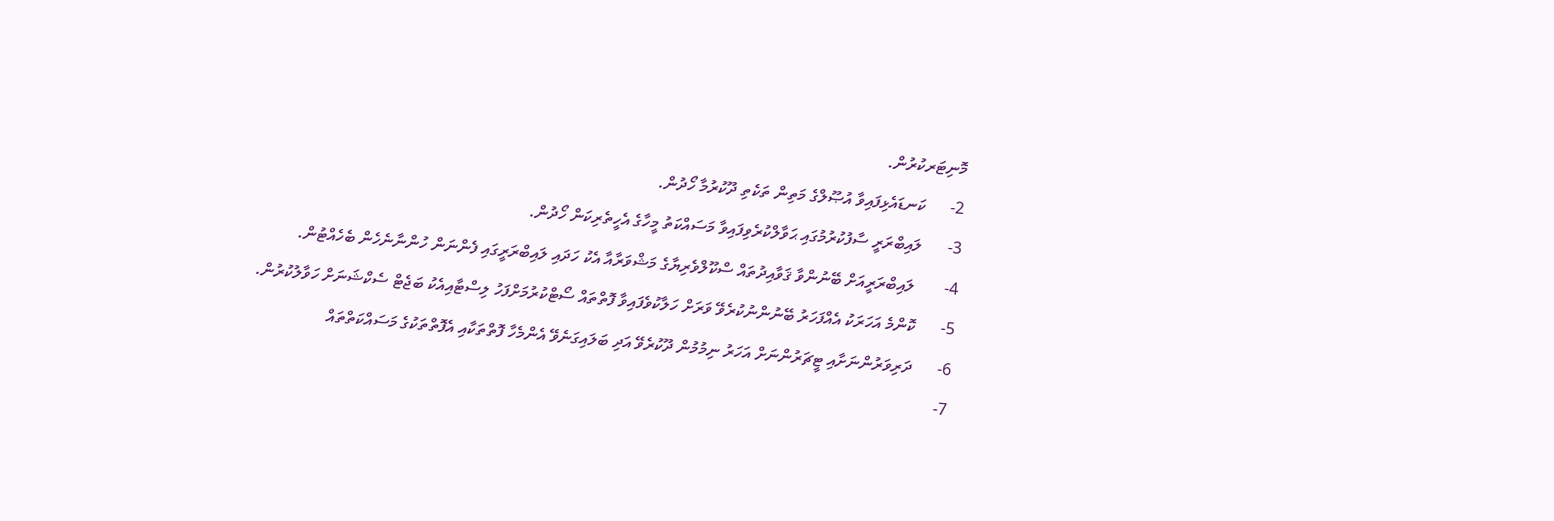މޮނިޓަރކުރުން.
2-      ކަނޑައެޅިފައިވާ އުޞޫލްގެ މަތިން ތަކެތި ދޫކުރުމާ ހޯދުން.
3-      ލައިބްރަރީ ސާފުކުރުމުގައި ޙަވާލްކުރެވިފައިވާ މަސައްކަތު މީހާގެ އެހީތެރިކަން ހޯދުން.
4-       ލައިބްރަރީއަށް ބޭނުންވާ ޤަވާއިދުތައް ސްކޫލްވެރިޔާގެ މަޝްވަރާއާ އެކު ހަދައި ލައިބްރަރީގައި ފެންނަން ހުންނާނެހެން ބެހެއްޓުން.
5-      ކޮންމެ އަހަރަކު އެއްފަހަރު ބޭނުންނުކުރެވޭ ވަރަށް ހަލާކުވެފައިވާ ފޮތްތައް ސޯޓްކުރުމަށްފަހު ލިސްޓާއިއެކު ބަޖެޓް ސެކްޝަނަށް ހަވާލުކުރުން.
6-      ދަރިވަރުންނަށާއި ޓީޗަރުންނަށް އަހަރު ނިމުމުން ދޫކުރެވޭ އަދި ބަލައިގަނެވޭ އެންމެހާ ފޮތްތަކާއި އެފޮތްތަކުގެ މަސައްކަތްތައް
7-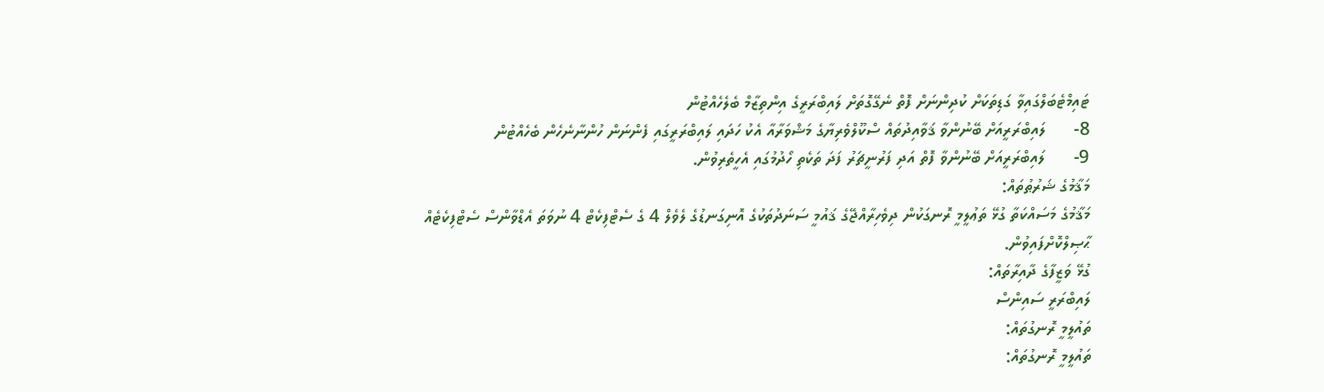ޓައިމްޓެބަލްގައިވާ ގަޑިތަކަށް ކުދިންނަށް ފޮތް ނެގޭގޮތަށް ލައިބްރަރީގެ އިންތިޒާމް ބެލެހެއްޓުން
8-      ލައިބްރަރީއަށް ބޭނުންވާ ޤަވާއިދުތައް ސްކޫލްވެރިޔާގެ މަޝްވަރާއާ އެކު ހަދައި ލައިބްރަރީގައި ފެންނަން ހުންނާނެހެން ބެހެއްޓުން
9-      ލައިބްރަރީއަށް ބޭނުންވާ ފޮތް އަދި ފަރުނީޗަރު ފަދަ ތަކެތި ހޯދުމުގައި އެހީތެރިވުން.
މަޤާމުގެ ޝަރުޠުތައް:
މަޤާމުގެ މަސައްކަތާ ގުޅޭ ތަޢުލީމީ ރޮނގަކުން ދިވެހިރާއްޖޭގެ ޤައުމީ ސަނަދުތަކުގެ އޮނިގަނޑުގެ ލެވެލް 4 ގެ ސެޓްފިކެޓް 4 ނުވަތަ އެޑްވާންސް ސެޓްފިކެޓެއް ޙާޞިލްކޮށްފައިވުން.
ގުޅޭ ވަޒީފާގެ ދާއިރާތައް:
ލައިބްރަރީ ސައިންސް
ތައުލީމީ ރޮނގުތައް:
ތައުލީމީ ރޮނގުތައް: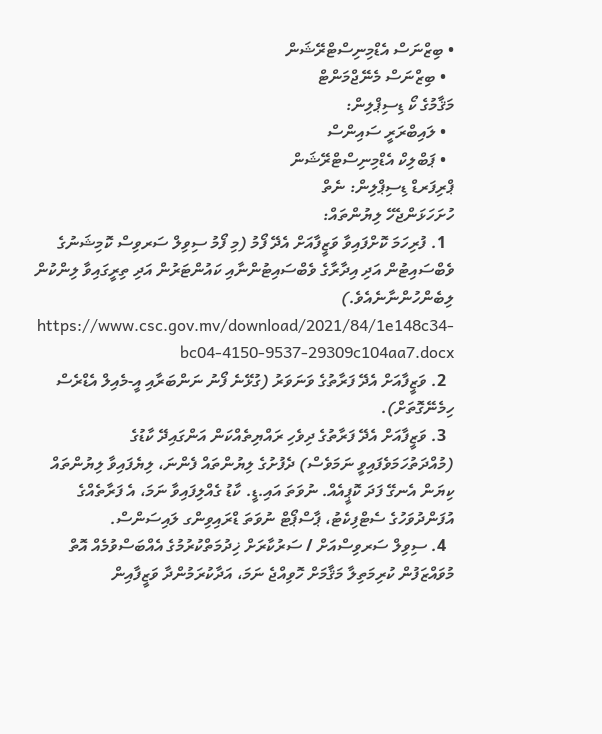• ބިޒްނަސް އެޑްމިނިސްޓްރޭޝަން
  • ބިޒްނަސް މެނޭޖްމަންޓް
މަޤާމުގެ ކޯ ޑިސިޕްލިން:
  • ލައިބްރަރީ ސައިންސް
  • ޕަބްލިކް އެޑްމިނިސްޓްރޭޝަން
ޕްރިފަރޑް ޑިސިޕްލިން: ނެތް
ހުށަހަޅަންޖެހޭ ލިޔުންތައް:
  1. ފުރިހަމަ ކޮށްފައިވާ ވަޒީފާއަށް އެދޭ ފޯމު (މި ފޯމު ސިވިލް ސަރވިސް ކޮމިޝަނުގެ ވެބްސައިޓުން އަދި އިދާރާގެ ވެބްސައިޓުންނާއި ކައުންޓަރުން އަދި ތިރީގައިވާ ލިންކުން ލިބެންހުންނާނެއެވެ.)  https://www.csc.gov.mv/download/2021/84/1e148c34-bc04-4150-9537-29309c104aa7.docx
  2. ވަޒީފާއަށް އެދޭ ފަރާތުގެ ވަނަވަރު (ގުޅޭނެ ފޯނު ނަންބަރާއި އީ-މެއިލް އެޑްރެސް ހިމެނޭގޮތަށް).
  3. ވަޒީފާއަށް އެދޭ ފަރާތުގެ ދިވެހި ރައްޔިތެއްކަން އަންގައިދޭ ކާޑުގެ (މުއްދަތުހަމަވެފައިވީ ނަމަވެސް) ދެފުށުގެ ލިޔުންތައް ފެންނަ، ލިޔެފައިވާ ލިޔުންތައް ކިޔަން އެނގޭ ފަދަ ކޮޕީއެއް. ނުވަތަ އައި.ޑީ. ކާޑު ގެއްލިފައިވާ ނަމަ، އެ ފަރާތެއްގެ އުފަންދުވަހުގެ ސެޓްފިކެޓު، ޕާސްޕޯޓް ނުވަތަ ޑްރައިވިންގ ލައިސަންސް.
  4. ސިވިލް ސަރވިސްއަށް / ސަރުކާރަށް ޚިދުމަތްކުރުމުގެ އެއްބަސްވުމެއް އޮތް މުވައްޒަފުން ކުރިމަތިލާ މަޤާމަށް ހޮވިއްޖެ ނަމަ، އަދާކުރަމުންދާ ވަޒީފާއިން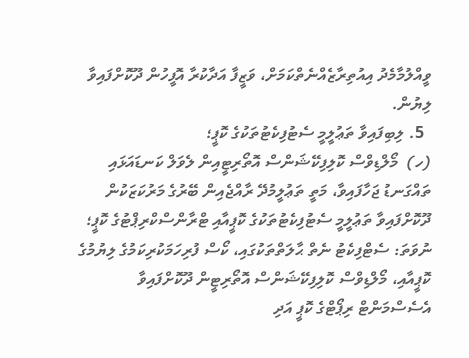ވީއްލުމާމެދު އިއުތިރާޒެއްނެތްކަމަށް، ވަޒީފާ އަދާކުރާ އޮފީހުން ދޫކޮށްފައިވާ ލިޔުން.
  5. ލިބިފައިވާ ތަޢުލީމީ ސެޓުފިކެޓުތަކުގެ ކޮޕީ؛
(ހ)  މޯލްޑިވްސް ކޮލިފިކޭޝަންސް އޮތޯރިޓީއިން ލެވަލް ކަނޑައަޅައި ތައްގަނޑު ޖަހާފައިވާ، މަތީ ތަޢުލީމުދޭ ރާއްޖެއިން ބޭރުގެ މަރުކަޒަކުން ދޫކޮށްފައިވާ ތަޢުލީމީ ސެޓުފިކެޓުތަކުގެ ކޮޕީއާއި ޓްރާންސްކްރިޕްޓުގެ ކޮޕީ؛ ނުވަތަ: ސެޓްފިކެޓު ނެތް ޙާލަތްތަކުގައި، ކޯސް ފުރިހަމަކުރިކަމުގެ ލިޔުމުގެ ކޮޕީއާއި، މޯލްޑިވްސް ކޮލިފިކޭޝަންސް އޮތޯރިޓީން ދޫކޮށްފައިވާ އެސެސްމަންޓް ރިޕޯޓްގެ ކޮޕީ އަދި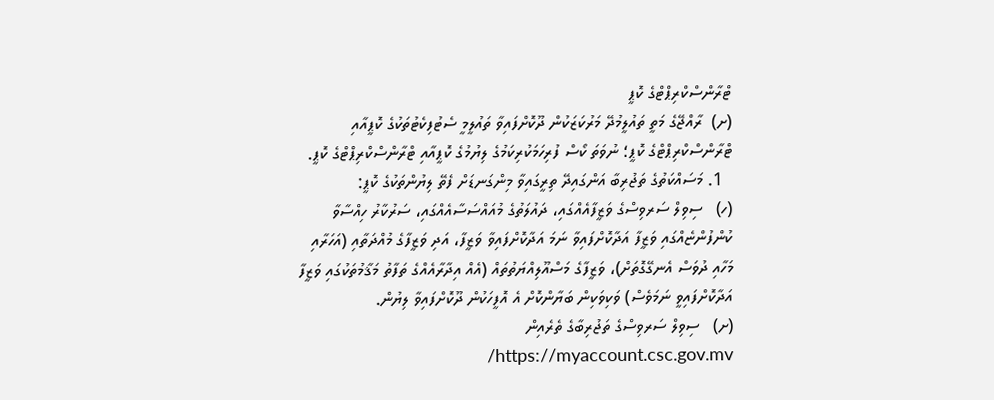ޓްރާންސްކްރިޕްޓްގެ ކޮޕީ
(ށ)  ރާއްޖޭގެ މަތީ ތައުލީމުދޭ މަރުކަޒަކުން ދޫކޮށްފައިވާ ތައުލީމީ ސެޓުފިކެޓުތަކުގެ ކޮޕީއާއި ޓްރާންސްކްރިޕްޓްގެ ކޮޕީ؛ ނުވަތަ ކޯސް ފުރިހަމަކުރިކަމުގެ ލިޔުމުގެ ކޮޕީއާއި ޓްރާންސްކްރިޕްޓްގެ ކޮޕީ.
  1. މަސައްކަތުގެ ތަޖުރިބާ އަންގައިދޭ ތިރީގައިވާ މިންގަނޑަށް ފެތޭ ލިޔުންތަކުގެ ކޮޕީ:
(ހ)   ސިވިލް ސަރވިސްގެ ވަޒީފާއެއްގައި، ދައުލަތުގެ މުއައްސަސާއެއްގައި، ސަރުކާރު ހިއްސާވާ ކުންފުންޏެއްގައި ވަޒީފާ އަދާކޮށްފައިވާ ނަމަ އަދާކޮށްފައިވާ ވަޒީފާ، އަދި ވަޒީފާގެ މުއްދަތާއި (އަހަރާއި މަހާއި ދުވަސް އެނގޭގޮތަށް)، ވަޒީފާގެ މަސްއޫލިއްޔަތުތައް (އެއް އިދާރާއެއްގެ ތަފާތު މަޤާމުތަކުގައި ވަޒީފާ އަދާކޮށްފައިވީ ނަމަވެސް) ވަކިވަކިން ބަޔާންކޮށް އެ އޮފީހަކުން ދޫކޮށްފައިވާ ލިޔުން.
(ށ)   ސިވިލް ސަރވިސްގެ ތަޖުރިބާގެ ތެރެއިން https://myaccount.csc.gov.mv/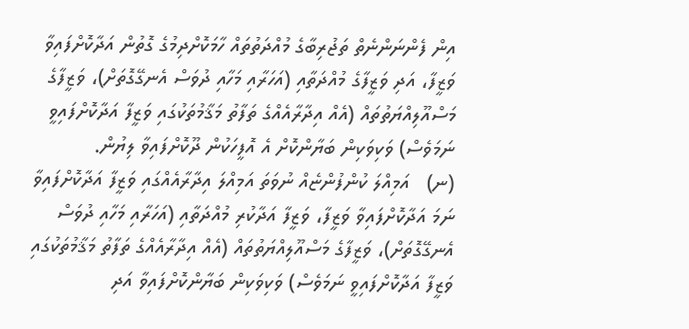އިން ފެންނަންނެތް ތަޖުރިބާގެ މުއްދަތުތައް ހާމަކޮށްދިމުގެ ގޮތުން އަދާކޮށްފައިވާ ވަޒީފާ، އަދި ވަޒީފާގެ މުއްދަތާއި (އަހަރާއި މަހާއި ދުވަސް އެނގޭގޮތަށް)، ވަޒީފާގެ މަސްއޫލިއްޔަތުތައް (އެއް އިދާރާއެއްގެ ތަފާތު މަޤާމުތަކުގައި ވަޒީފާ އަދާކޮށްފައިވީ ނަމަވެސް) ވަކިވަކިން ބަޔާންކޮށް އެ އޮފީހަކުން ދޫކޮށްފައިވާ ލިޔުން.
(ނ)   އަމިއްލަ ކުންފުންޏެއް ނުވަތަ އަމިއްލަ އިދާރާއެއްގައި ވަޒީފާ އަދާކޮށްފައިވާ ނަމަ އަދާކޮށްފައިވާ ވަޒީފާ، ވަޒީފާ އަދާކުރި މުއްދަތާއި (އަހަރާއި މަހާއި ދުވަސް އެނގޭގޮތަށް)، ވަޒީފާގެ މަސްއޫލިއްޔަތުތައް (އެއް އިދާރާއެއްގެ ތަފާތު މަޤާމުތަކުގައި ވަޒީފާ އަދާކޮށްފައިވީ ނަމަވެސް) ވަކިވަކިން ބަޔާންކޮށްފައިވާ އަދި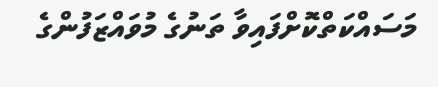މަސައްކަތްކޮށްފައިވާ ތަނުގެ މުވައްޒަފުންގެ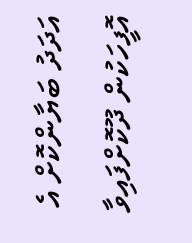އަދަދު ބަޔާންކޮށް އެ އޮފީހަކުން ދޫކޮށްފައިވާ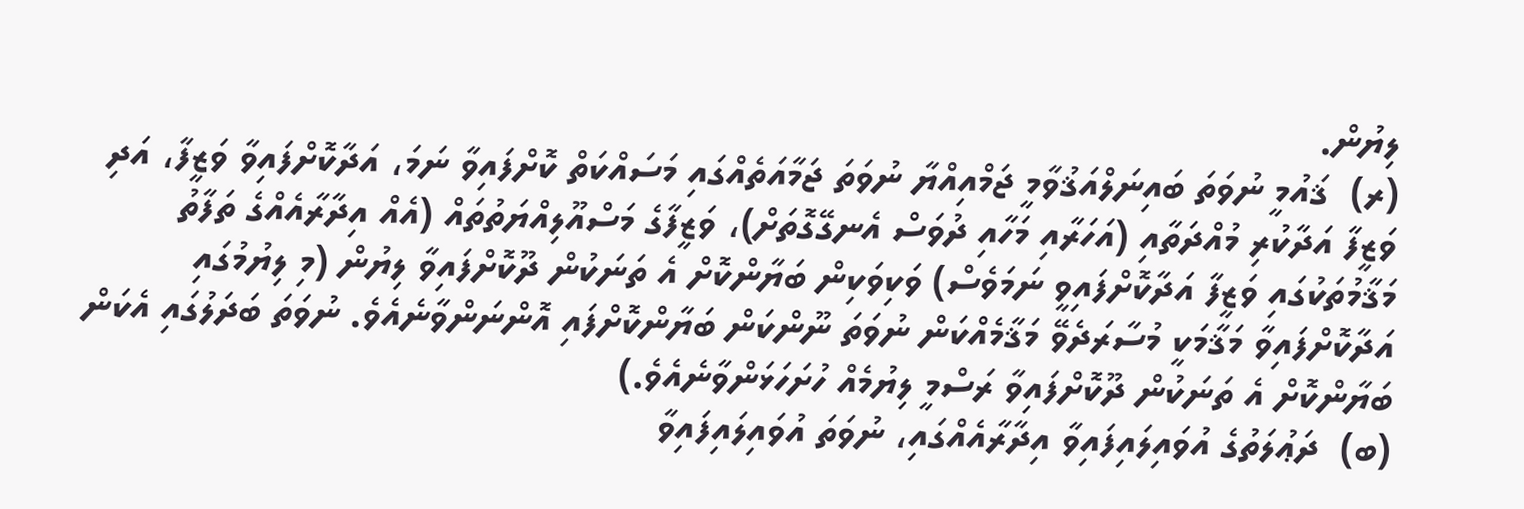ލިޔުން.
(ރ)  ޤައުމީ ނުވަތަ ބައިނަލްއަޤުވާމީ ޖަމްއިއްޔާ ނުވަތަ ޖަމާއަތެއްގައި މަސައްކަތް ކޮށްފައިވާ ނަމަ، އަދާކޮށްފައިވާ ވަޒީފާ، އަދި ވަޒީފާ އަދާކުރި މުއްދަތާއި (އަހަރާއި މަހާއި ދުވަސް އެނގޭގޮތަށް)، ވަޒީފާގެ މަސްއޫލިއްޔަތުތައް (އެއް އިދާރާއެއްގެ ތަފާތު މަޤާމުތަކުގައި ވަޒީފާ އަދާކޮށްފައިވީ ނަމަވެސް) ވަކިވަކިން ބަޔާންކޮށް އެ ތަނަކުން ދޫކޮށްފައިވާ ލިޔުން (މި ލިޔުމުގައި އަދާކޮށްފައިވާ މަޤާމަކީ މުސާރަދެވޭ މަޤާމެއްކަން ނުވަތަ ނޫންކަން ބަޔާންކޮށްފައި އޮންނަންވާނެއެވެ. ނުވަތަ ބަދަލުގައި އެކަން ބަޔާންކޮށް އެ ތަނަކުން ދޫކޮށްފައިވާ ރަސްމީ ލިޔުމެއް ހުށަހަޅަންވާނެއެވެ.)
(ބ)  ދަޢުލަތުގެ އުވައިލައިފައިވާ އިދާރާއެއްގައި، ނުވަތަ އުވައިލައިފައިވާ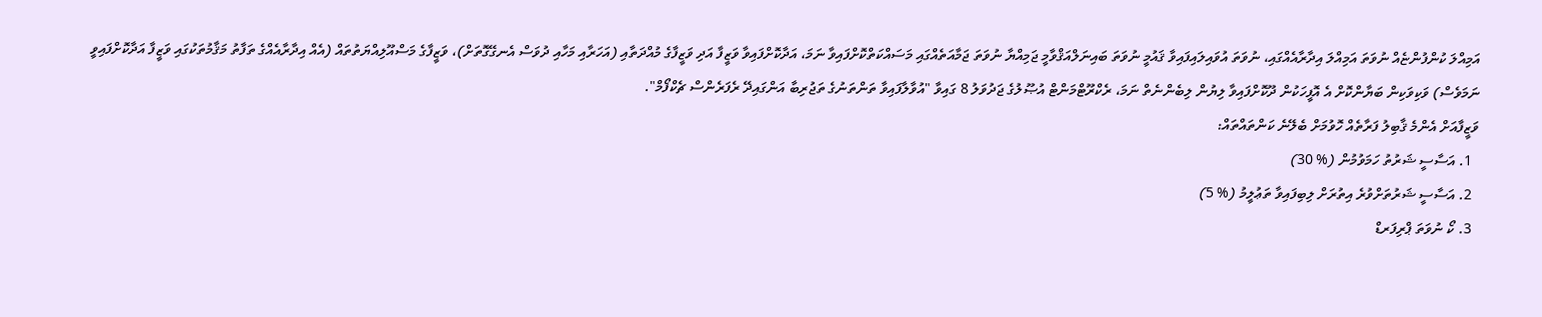އަމިއްލަ ކުންފުންޏެއް ނުވަތަ އަމިއްލަ އިދާރާއެއްގައި، ނުވަތަ އުވައިލައިފައިވާ ޤައުމީ ނުވަތަ ބައިނަލްއަޤްވާމީ ޖަމިއްޔާ ނުވަތަ ޖަމާއަތެއްގައި މަސައްކަތްކޮށްފައިވާ ނަމަ، އަދާކޮށްފައިވާ ވަޒީފާ އަދި ވަޒީފާގެ މުއްދަތާއި (އަހަރާއި މަހާއި ދުވަސް އެނގޭގޮތަށް)، ވަޒީފާގެ މަސްއޫލިއްޔަތުތައް (އެއް އިދާރާއެއްގެ ތަފާތު މަޤާމުތަކުގައި ވަޒީފާ އަދާކޮށްފައިވީ ނަމަވެސް) ވަކިވަކިން ބަޔާންކޮށް އެ އޮފީހަކުން ދޫކޮށްފައިވާ ލިޔުން ލިބެންނެތް ނަމަ، ރެކްރޫޓްމަންޓް އުޞޫލުގެ ޖަދުވަލު 8 ގައިވާ "އުވާލާފައިވާ ތަންތަނުގެ ތަޖުރިބާ އަންގައިދޭ ރެފަރެންސް ޗެކްފޯމް".
ވަޒީފާއަށް އެންމެ ޤާބިލު ފަރާތެއް ހޮވުމަށް ބެލޭނެ ކަންތައްތައް:
  1. އަސާސީ ޝަރުތު ހަމަވުމުން (% 30)
  2. އަސާސީ ޝަރުތަށްވުރެ އިތުރަށް ލިބިފައިވާ ތަޢުލީމު (% 5)
  3. ކޯ ނުވަތަ ޕްރިފަރޑް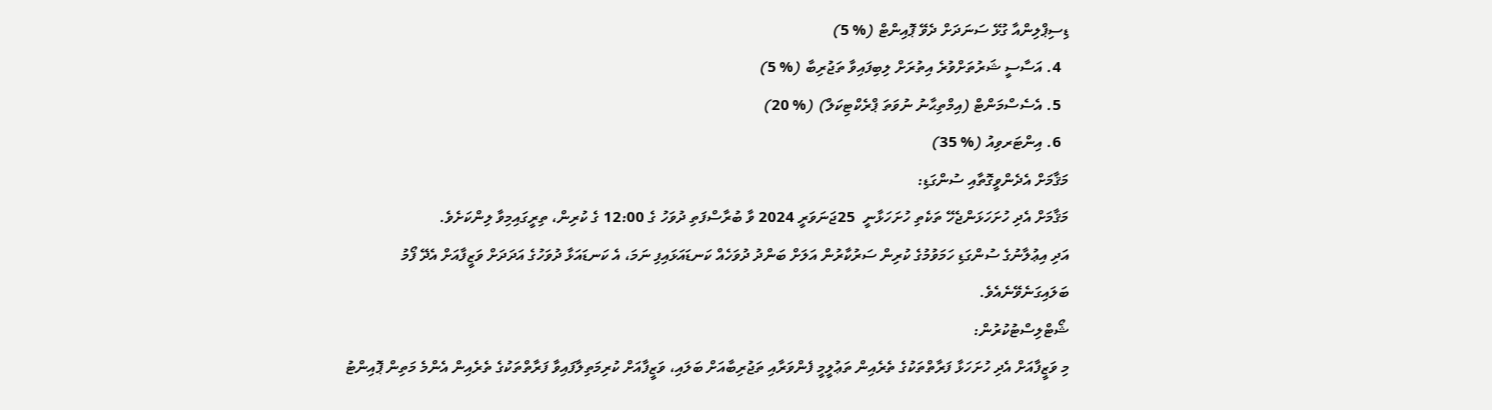ޑިސިޕްލިންއާ ގުޅޭ ސަނަދަށް ދެވޭ ޕޮއިންޓް (% 5)
  4. އަސާސީ ޝަރުތަށްވުރެ އިތުރަށް ލިބިފައިވާ ތަޖުރިބާ (% 5)
  5. އެސެސްމަންޓް (އިމްތިޙާނު ނުވަތަ ޕްރެކްޓިކަލް) (% 20)
  6. އިންޓަރވިއު (% 35)
މަޤާމަށް އެދެންވީގޮތާއި ސުންގަޑި:
މަޤާމަށް އެދި ހުށަހަޅަންޖެހޭ ތަކެތި ހުށަހަޅާނީ  25ޖަނަވަރީ 2024 ވާ ބުރާސްފަތި ދުވަހު ގެ 12:00 ގެ ކުރިން، ތިރީގައިމިވާ ލިންކަށެވެ.
އަދި އިޢުލާނުގެ ސުންގަޑި ހަމަވުމުގެ ކުރިން ސަރުކާރުން އަލަށް ބަންދު ދުވަހެއް ކަނޑައަޅައިފި ނަމަ، އެ ކަނޑައަޅާ ދުވަހުގެ އަދަދަށް ވަޒީފާއަށް އެދޭ ފޯމު ބަލައިގަނެވޭނެއެވެ.
ޝޯޓްލިސްޓުކުރުން:
މި ވަޒީފާއަށް އެދި ހުށަހަޅާ ފަރާތްތަކުގެ ތެރެއިން ތަޢުލީމީ ފެންވަރާއި ތަޖުރިބާއަށް ބަލައި، ވަޒީފާއަށް ކުރިމަތިލާފައިވާ ފަރާތްތަކުގެ ތެރެއިން އެންމެ މަތިން ޕޮއިންޓު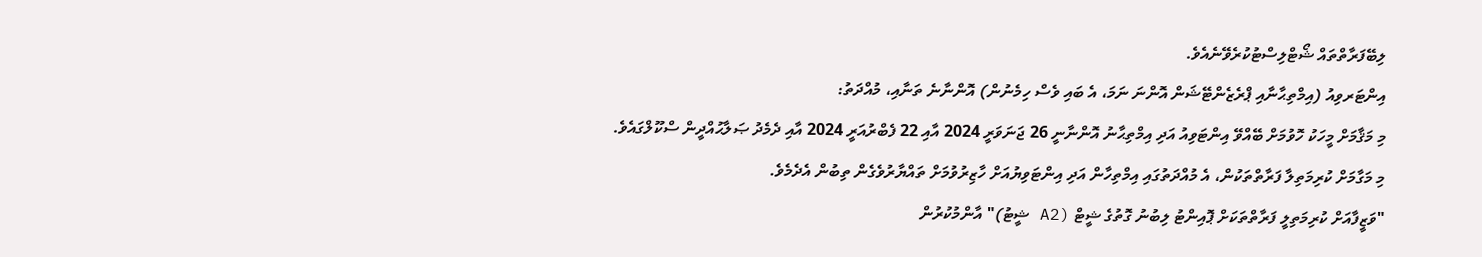ލިބޭފަރާތްތައް ޝޯޓްލިސްޓުކުރެވޭނެއެވެ.
އިންޓަރވިއު (އިމްތިޙާނާއި ޕްރެޒެންޓޭޝަން އޮންނަ ނަމަ، އެ ބައި ވެސް ހިމެނުން) އޮންނާނެ ތަނާއި، މުއްދަތު:
މި މަޤާމަށް މީހަކު ހޮވުމަށް ބޭއްވޭ އިންޓަވިއު އަދި އިމްތިޙާނު އޮންނާނީ 26 ޖަނަވަރީ 2024 އާއި 22 ފެބްރުއަރީ 2024 އާއި ދެމެދު ޞަލާޙުއްދީން ސްކޫލްގައެވެ.
މި މަގާމަށް ކުރިމަތިލާ ފަރާތްތަކުން، އެ މުއްދަތުގައި އިމްތިހާން އަދި އިންޓަވިޔުއަށް ހާޒިރުވުމަށް ތައްޔާރުވެގެން ތިބުން އެދެމެވެ.
"ވަޒީފާއަށް ކުރިމަތިލީ ފަރާތްތަކަށް ޕޮއިންޓު ލިބުނު ގޮތުގެ ޝީޓް (A2 ޝީޓު)" އާންމުކުރުން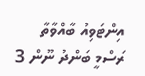އިންޓަވިއު ބާއްވާތާ ރަސްމީ ބަންދު ނޫން 3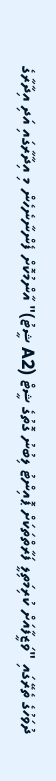ދުވަހުގެ ތެރޭގައި "ވަޒީފާއަށް ކުރިމަތިލީ ފަރާތްތަކަށް ޕޮއިންޓު ލިބުނު ގޮތުގެ ޝީޓް (A2 ޝީޓު)" އާންމުކޮށް ފެންނާނެހެން މި އިދާރާގައި އަދި އިދާރާގެ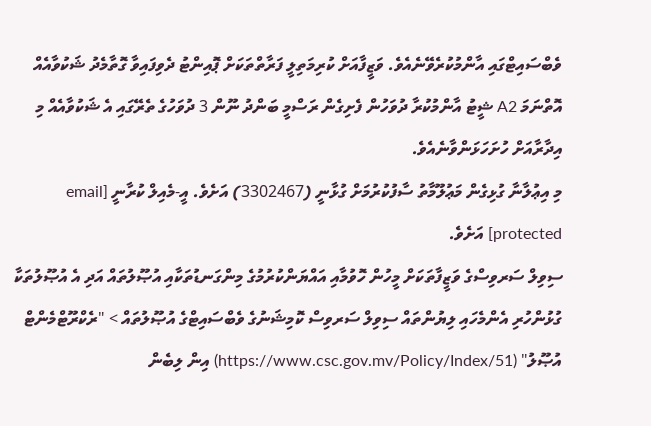ވެބްސައިޓްގައި އާންމުކުރެވޭނެއެވެ. ވަޒީފާއަށް ކުރިމަތިލީ ފަރާތްތަކަށް ޕޮއިންޓު ދެވިފައިވާ ގޮތާމެދު ޝަކުވާއެއް އޮތްނަމަ A2 ޝީޓު އާންމުކުރާ ދުވަހުން ފެށިގެން ރަސްމީ ބަންދު ނޫން 3 ދުވަހުގެ ތެރޭގައި އެ ޝަކުވާއެއް މި އިދާރާއަށް ހުށަހަޅަންވާނެއެވެ.
މި އިޢުލާނާ ގުޅިގެން މަޢުލޫމާތު ސާފުކުރުމަށް ގުޅާނީ (3302467) އަށެވެ. އީ-މެއިލް ކުރާނީ [email protected] އަށެވެ.
ސިވިލް ސަރވިސްގެ ވަޒީފާތަކަށް މީހުން ހޮވުމާއި އައްޔަންކުރުމުގެ މިންގަނޑުތަކާއި އުޞޫލުތައް އަދި އެ އުޞޫލުތަކާ ގުޅުންހުރި އެންމެހައި ލިޔުންތައް ސިވިލް ސަރވިސް ކޮމިޝަނުގެ ވެބްސައިޓްގެ އުޞޫލުތައް > "ރެކްރޫޓްމެންޓް އުޞޫލު" (https://www.csc.gov.mv/Policy/Index/51) އިން ލިބެން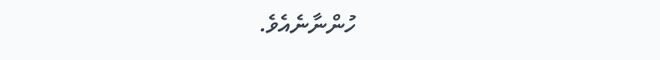ހުންނާނެއެވެ.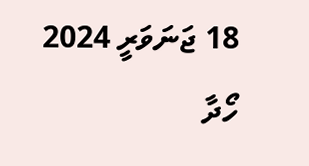18 ޖަނަވަރީ 2024
ހޯދާ